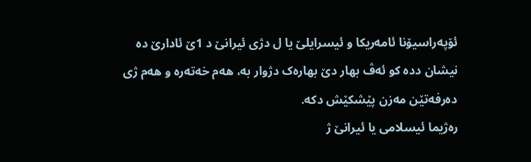ئۆپەراسیۆنا ئامەریکا و ئیسرایلێ یا ل دژی ئیرانێ د 1ێ ئادارێ دە نیشان ددە کو ئەڤ بھار دێ بھارەک دژوار بە، ھەم خەتەرە و ھەم ژی دەرفەتێن مەزن پێشکێش دکە.
رەژیما ئیسلامی یا ئیرانێ ژ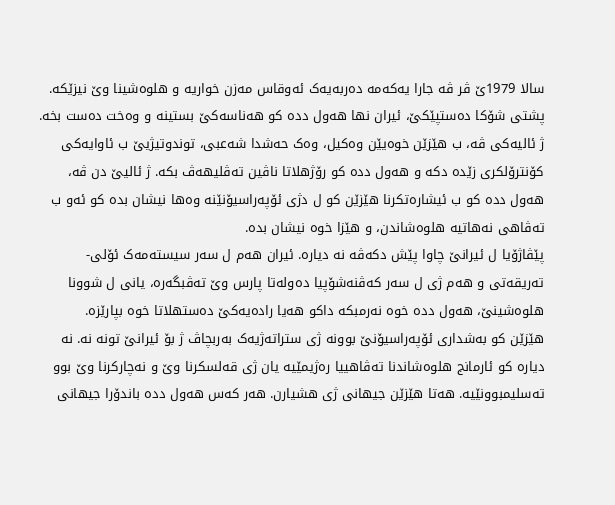سالا 1979ێ ڤر ڤە جارا یەکەمە دەربەیەک ئەوقاس مەزن خواریە و ھلوەشینا وێ نیزێکە. پشتی شۆکا دەستپێکێ، ئیران نھا ھەول ددە کو ھەناسەکێ بستینە و وەخت دەست بخە. ژ ئالیەکی ڤە، ب ھێزێن خوەیێن وەکیل، وەک حەشدا شەعبی، توندوتیژیێ ب ئاوایەکی کۆنترۆلکری زێدە دکە و ھەول ددە کو رۆژھلاتا ناڤین تەڤلیھەڤ بکە. ژ ئالیێ دن ڤە، ھەول ددە کو ب ئیشارەتکرنا ھێزێن کو ل دژی ئۆپەراسیۆنێنە وەها نیشان بدە کو ئەو ب تەڤاھی نەھاتیە ھلوەشاندن، و ھێزا خوە نیشان بدە.
پێڤاژۆیا ل ئیرانێ چاوا پێش دکەڤە نە دیارە. ئیران ھەم ل سەر سیستەمەک ئۆلی-تەریقەتی و ھەم ژی ل سەر کەڤنەشۆپیا دەولەتا پارس وێ تەڤبگەرە، یانی ل شوونا ھلوەشینێ، ھەول ددە خوە نەرمبکە داکو ھەیا رادەیەکێ دەستھلاتا خوە بپارێزە.
ھێزێن کو بەشداری ئۆپەراسیۆنێ بوونە ژی ستراتەژیەک بەربچاڤ ژ بۆ ئیرانێ تونە نە. نە دیارە کو ئارمانج ھلوەشاندنا تەڤاھییا رەژیمێیە یان ژی قەلسکرنا وێ و نەچارکرنا وێ بوو تەسلیمبوونێیە. ھەتا ھێزێن جیھانی ژی ھشیارن. ھەر کەس ھەول ددە باندۆرا جیھانی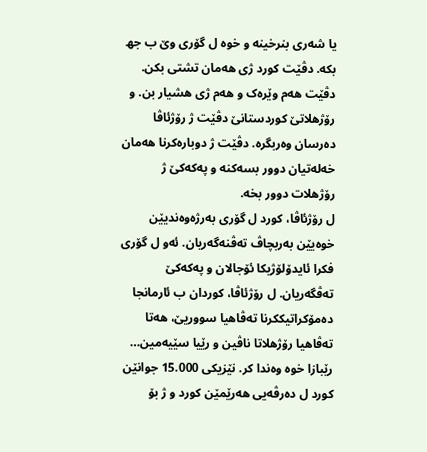یا شەری بنرخینە و خوە ل گۆری وێ ب جھ بکە. دڤێت کورد ژی ھەمان تشتی بکن. دڤێت ھەم وێرەک و ھەم ژی ھشیار بن. و رۆژھلاتێ کوردستانێ دڤێت ژ رۆژئاڤا دەرسان وەربگرە. دڤێت ژ دوبارەکرنا ھەمان خەلەتیان دوور بسەکنە و پەکەکێ ژ رۆژھلات دوور بخە.
ل رۆژئاڤا، کورد ل گۆری بەرژەوەندیێن خوەیێن بەربچاڤ تەڤنەگەریان. ئەو ل گۆری فکرا ئایدۆلۆژیکا ئۆجالان و پەکەکێ تەڤگەریان. ل رۆژئاڤا، کوردان ب ئارمانجا دەمۆکراتیککرنا تەڤاھیا سووریێ، ھەتا تەڤاھیا رۆژھلاتا ناڤین و رێیا سێیەمین… رێبازا خوە وەندا کر. نێزیکی 15.000 جوانێن کورد ل دەرڤەیی ھەرێمێن کورد و ژ بۆ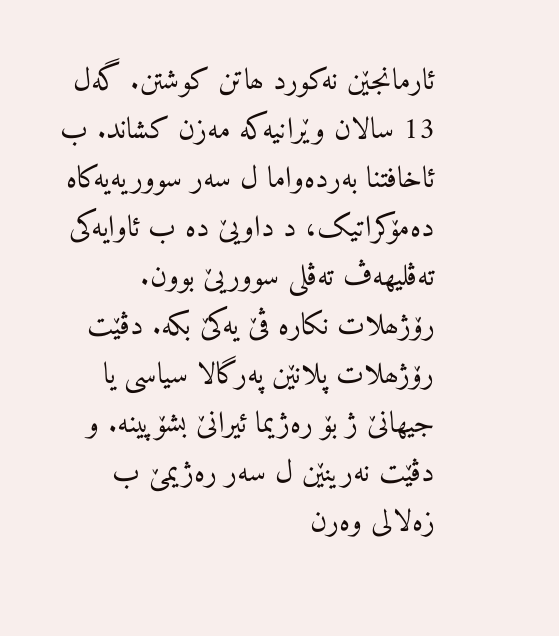ئارمانجێن نەکورد ھاتن کوشتن. گەل 13 سالان وێرانیەکە مەزن کشاند. ب ئاخافتنا بەردەواما ل سەر سووریەیەکاە دەمۆکراتیک، د داویێ دە ب ئاوایەکی تەڤلیھەڤ تەڤلی سووریێ بوون.
رۆژھلات نکارە ڤێ یەکێ بکە. دڤێت رۆژھلات پلانێن پەرگالا سیاسی یا جیھانێ ژ بۆ رەژیما ئیرانێ بشۆپینە. و دڤێت نەرینێن ل سەر رەژیمێ ب زەلالی وەرن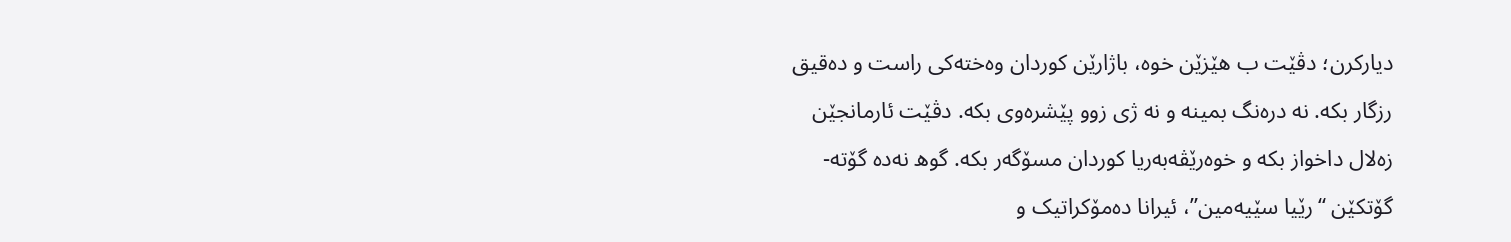دیارکرن؛ دڤێت ب ھێزێن خوە، باژارێن کوردان وەختەکی راست و دەقیق رزگار بکە. نە درەنگ بمینە و نە ژی زوو پێشرەوی بکە. دڤێت ئارمانجێن زەلال داخواز بکە و خوەرێڤەبەریا کوردان مسۆگەر بکە. گوھ نەدە گۆتە-گۆتکێن “رێیا سێیەمین”، ئیرانا دەمۆکراتیک و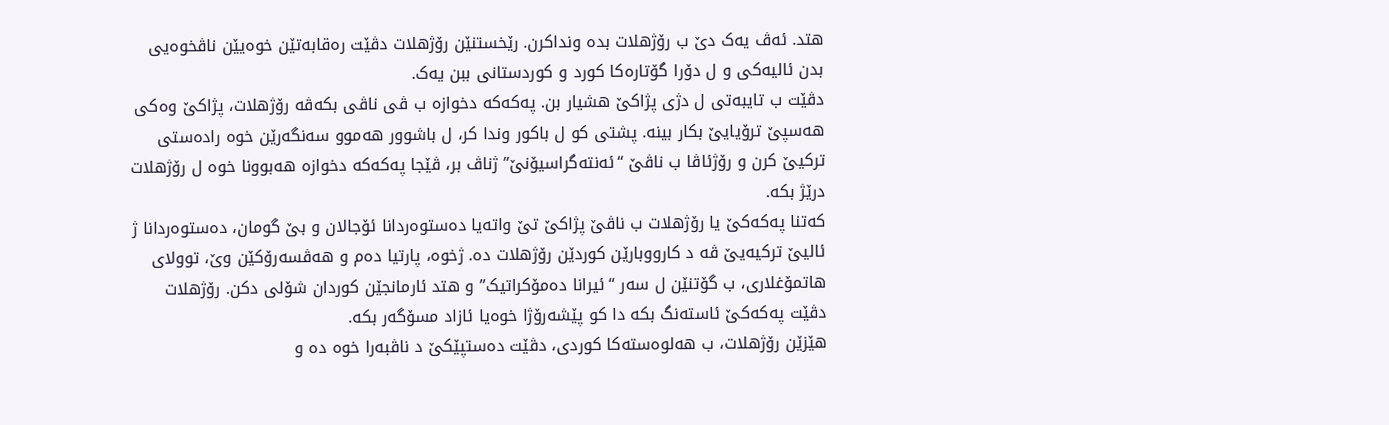ھتد. ئەڤ یەک دێ ب رۆژھلات بدە ونداکرن. رێخستنێن رۆژھلات دڤێت رەقابەتێن خوەیێن ناڤخوەیی بدن ئالیەکی و ل دۆرا گۆتارەکا کورد و کوردستانی ببن یەک.
دڤێت ب تایبەتی ل دژی پژاکێ ھشیار بن. پەکەکە دخوازە ب ڤی ناڤی بکەڤە رۆژھلات، پژاکێ وەکی ھەسپێ ترۆیایێ بکار بینە. پشتی کو ل باکور وندا کر، ل باشوور ھەموو سەنگەرێن خوە رادەستی ترکیێ کرن و رۆژئاڤا ب ناڤێ “ئەنتەگراسیۆنێ” ژناڤ بر، ڤێجا پەکەکە دخوازە ھەبوونا خوە ل رۆژھلات درێژ بکە.
کەتنا پەکەکێ یا رۆژھلات ب ناڤێ پژاکێ تێ واتەیا دەستوەردانا ئۆجالان و بێ گومان، دەستوەردانا ژ ئالیێ ترکیەیێ ڤە د کارووبارێن کوردێن رۆژھلات دە. ژخوە، پارتیا دەم و ھەڤسەرۆکێن وێ، توولای ھاتمۆغلاری، ب گۆتنێن ل سەر “ئیرانا دەمۆکراتیک” و ھتد ئارمانجێن کوردان شۆلی دکن. رۆژھلات دڤێت پەکەکێ ئاستەنگ بکە دا کو پێشەرۆژا خوەیا ئازاد مسۆگەر بکە.
ھێزێن رۆژھلات، ب ھەلوەستەکا کوردی، دڤێت دەستپێکێ د ناڤبەرا خوە دە و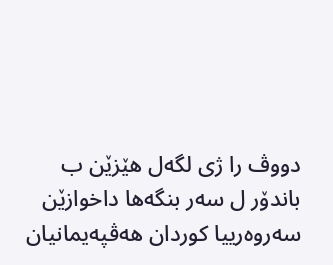دووڤ را ژی لگەل ھێزێن ب باندۆر ل سەر بنگەھا داخوازێن سەروەرییا کوردان ھەڤپەیمانیان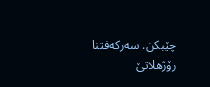چێبکن. سەرکەفتنا رۆژھلاتێ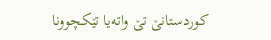کوردستانێ تێ واتەیا تێکچوونا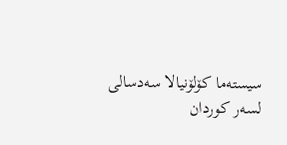سیستەما کۆلۆنیالا سەدسالی لسەر کوردان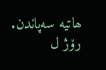ھاتیە سەپاندن. رۆژ ل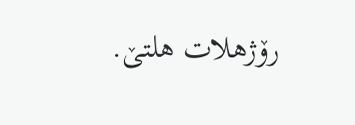رۆژھلات ھلتێ.